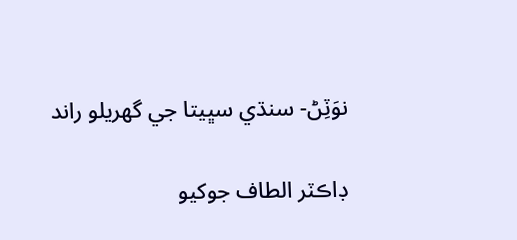نوَٽِڻ- سنڌي سڀيتا جي گهريلو راند

ڊاڪٽر الطاف جوکيو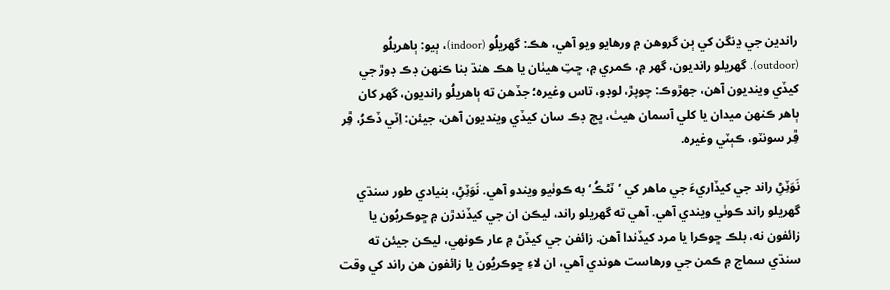راندين جي ڍنگن کي ٻن گروهن ۾ ورهايو ويو آهي، هڪ: گهريلُو (indoor)، ٻيو: ٻاهريلُو (outdoor). گهريلو رانديون، گهر ۾، ڪمري ۾، ڇتِ هيٺان يا هڪ هنڌ بنا ڪنھن ڊڪ ڊوڙ جي کيڏي وينديون آهن، جھڙوڪ: چوپڙ، لوڊو، تاس وغيره؛ جڏهن ته ٻاهريلُو رانديون، گهر کان ٻاهر ڪنھن ميدان يا کلي آسمان هيٺ، ڀڄ ڊڪ سان کيڏي وينديون آهن، جيئن: اِٽي ڏڪرُ، ڦِر ڦِر سونٽو، ڪٻٽي وغيره.

نَوَٽِڻِ راند جي کيڏاريءَ جي ماهر کي ’ٽڻڪُ‘ به ڪوٺيو ويندو آهي. نَوَٽِڻِ، بنيادي طور سنڌي گهريلو راند ڪوٺي ويندي آهي. آهي ته گهريلو راند، ليڪن ان جي کيڏندڙن ۾ ڇوڪريُون يا زائفون نه، بلڪ ڇوڪرا يا مرد کيڏندا آهن. زائفن جي کيڏڻ ۾ عار ڪونھي، ليڪن جيئن ته سنڌي سماج ۾ ڪمن جي ورهاست هوندي آهي، ان لاءِ ڇوڪريُون يا زائفون هن راند کي وقت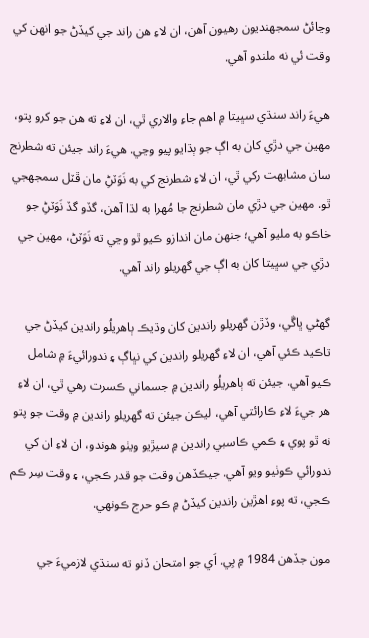وڃائڻ سمجهنديون رهيون آهن، ان لاءِ هن راند جي کيڏڻ جو انھن کي وقت ئي نه ملندو آهي.

هيءَ راند سنڌي سڀيتا ۾ اهم جاءِ والاري ٿي، ان لاءِ ته هن جو کرو پتو، مھين جي دڙي کان به اڳ جو ٻڌايو پيو وڃي. هيءَ راند جيئن ته شطرنج سان مشابھت رکي ٿي، ان لاءِ شطرنج کي به نَوَٽڻِ مان ڦٽل سمجهجي ٿو. مھين جي دڙي مان شطرنج جا مُھرا به لڌا آهن، گڏو گڏ نَوَٽڻِ جو خاڪو به مليو آهي؛ جنھن مان اندازو ڪيو ٿو وڃي ته نَوَٽڻ، مھين جي دڙي جي سڀيتا کان به اڳ جي گهريلو راند آهي.

گهڻي ڀاڱي، وڏڙن گهريلو راندين کان وڌيڪ ٻاهريلُو راندين کيڏڻ جي تاڪيد ڪئي آهي، ان لاءِ گهريلو راندين کي نڀاڳ ۽ ندورائيءَ ۾ شامل ڪيو آهي. جيئن ته ٻاهريلُو راندين ۾ جسماني ڪسرت رهي ٿي، ان لاءِ هر جيءَ لاءِ ڪارائتي آهي، ليڪن جيئن ته گهريلو راندين ۾ وقت جو پتو نه ٿو پوي ۽ ڪمي ڪاسبي راندين ۾ سيڙيو ويٺو هوندو، ان لاءِ ان کي ندورائي ڪوٺيو ويو آهي. جيڪڏهن وقت جو قدر ڪجي، ۽ وقت سِر ڪم ڪجي، ته پوءِ اهڙين راندين کيڏڻ ۾ ڪو حرج ڪونهي.

مون جڏهن 1984 ۾ بِي. اَي جو امتحان ڏنو ته سنڌي لازميءَ جي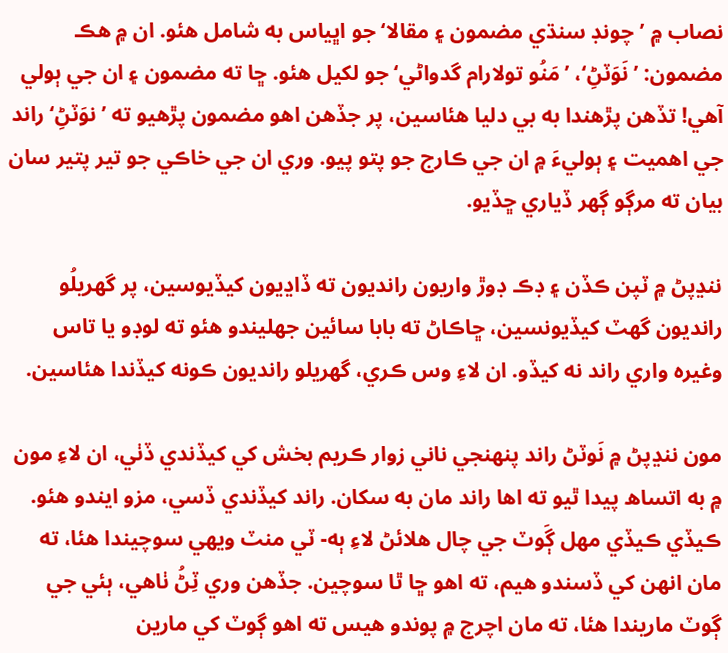نصاب ۾ ’چونڊ سنڌي مضمون ۽ مقالا‘ جو اڀياس به شامل هئو. ان ۾ هڪ مضمون: ’نَوَٽڻِ‘، ’مَنُو تولارام گدواڻي‘ جو لکيل هئو. ڇا ته مضمون ۽ ان جي ٻولي آهي! تڏهن پڙهندا به بي دليا هئاسين، پر جڏهن اهو مضمون پڙهيو ته ’نوَٽڻِ‘ راند جي اهميت ۽ ٻوليءَ ۾ ان جي ڪارج جو پتو پيو. وري ان جي خاڪي جو تير پتير سان بيان ته مرڳو ڳھر ڏياري ڇڏيو.

ننڍپڻ ۾ ٽپن ڪڏن ۽ ڊڪ ڊوڙ واريون رانديون ته ڏاڍيون کيڏيوسين، پر گهريلُو رانديون گهٽ کيڏيونسين، ڇاڪاڻ ته بابا سائين جهليندو هئو ته لوڊو يا تاس وغيره واري راند نه کيڏو. ان لاءِ وس ڪري، گهريلو رانديون ڪونه کيڏندا هئاسين.

مون ننڍپڻ ۾ نَوٽڻ راند پنھنجي ناني زوار ڪريم بخش کي کيڏندي ڏٺي، ان لاءِ مون ۾ به اتساھ پيدا ٿيو ته اها راند مان به سکان. راند کيڏندي ڏسي، مزو ايندو هئو. ڪيڏي ڪيڏي مھل ڳَوٽ جي چال هلائڻ لاءِ ٻه- ٽي منٽ ويھي سوچيندا هئا، ته مان انھن کي ڏسندو هيم، ته اهو ڇا ٿا سوچين. جڏهن وري ٽِڻُ ٺاهي، ٻئي جي ڳوٽ ماريندا هئا، ته مان اچرج ۾ پوندو هيس ته اهو ڳوٽ کي مارين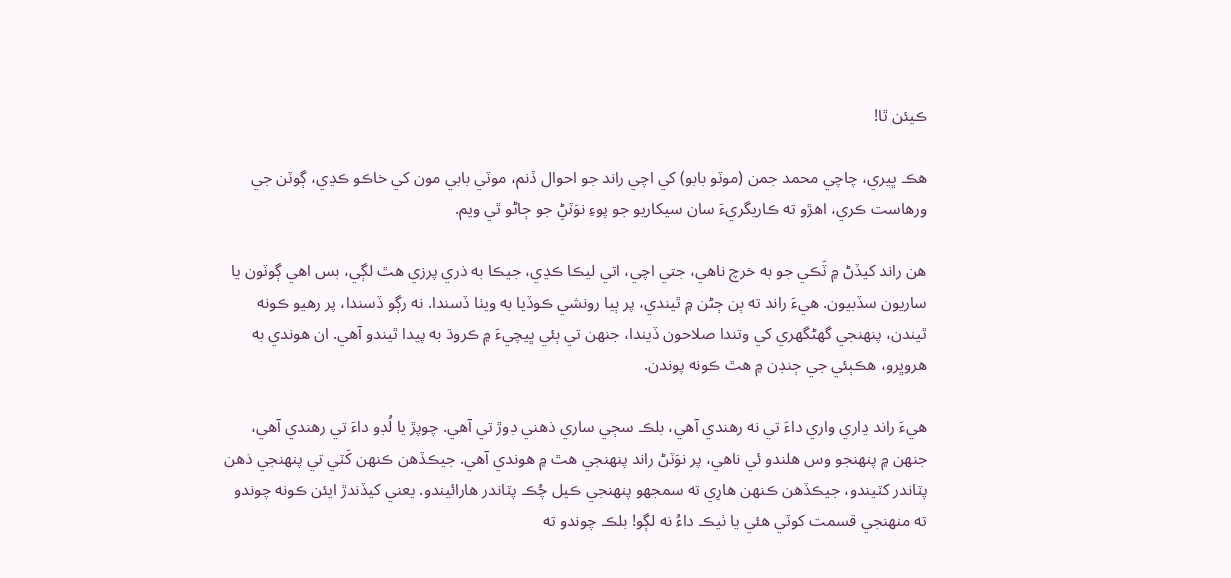ڪيئن ٿا!

هڪ ڀيري، چاچي محمد جمن (موٽو بابو) کي اچي راند جو احوال ڏنم، موٽي بابي مون کي خاڪو ڪڍي، ڳوٽن جي ورهاست ڪري، اهڙو ته ڪاريگريءَ سان سيکاريو جو پوءِ نوَٽڻِ جو ڄاڻو ٿي ويم.

هن راند کيڏڻ ۾ ٽَڪي جو به خرچ ناهي، جتي اچي، اتي ليڪا ڪڍي، جيڪا به ذري پرزي هٿ لڳي، بس اهي ڳوٽون يا ساريون سڏبيون. هيءَ راند ته ٻن ڄڻن ۾ ٿيندي، پر ٻيا رونشي ڪوڏيا به ويٺا ڏسندا. نه رڳو ڏسندا، پر رهيو ڪونه ٿيندن، پنھنجي گهڻگهري کي وتندا صلاحون ڏيندا، جنھن تي ٻئي ڀيچيءَ ۾ ڪروڌ به پيدا ٿيندو آهي. ان هوندي به هروڀرو، هڪٻئي جي ڄنڊن ۾ هٿ ڪونه پوندن.

هيءَ راند ڍاري واري داءَ تي نه رهندي آهي، بلڪ سڄي ساري ذهني ڊوڙ تي آهي. چوپڙ يا لُڊو داءَ تي رهندي آهي، جنھن ۾ پنھنجو وس هلندو ئي ناهي، پر نوَٽڻ راند پنھنجي هٿ ۾ هوندي آهي. جيڪڏهن ڪنھن کَٽي تي پنھنجي ذهن پٽاندر کٽيندو، جيڪڏهن ڪنھن هارِي ته سمجهو پنھنجي ڪيل چُڪ پٽاندر هارائيندو. يعني کيڏندڙ ايئن ڪونه چوندو ته منھنجي قسمت کوٽي هئي يا ٺيڪ داءُ نه لڳو! بلڪ چوندو ته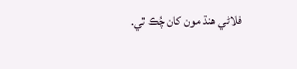فلاڻي هنڌ مون کان چُڪ ٿي.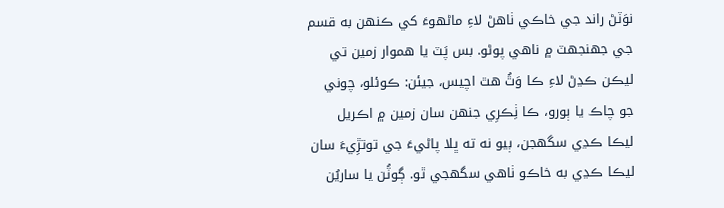نوَٽڻ راند جي خاڪي ٺاهڻ لاءِ ماڻهوءَ کي ڪنھن به قسم جي جهنجهٽ ۾ ناهي پوڻو. بس پَٽ يا هموار زمين تي ليڪن ڪڍڻ لاءِ ڪا وَٿُ هٿ اچيس، جيئن: ڪوئلو، چوني جو چاڪ يا ٻورو، ڪا ٺِڪرِي جنھن سان زمين ۾ اڪريل ليڪا ڪڍي سگهجن، ٻيو نه ته ڀلا پاڻيءَ جي توتڙِيءَ سان ليڪا ڪڍي به خاڪو ٺاهي سگهجي ٿو. ڳوٽُن يا ساريُن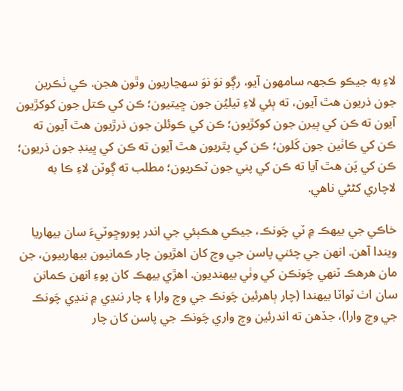لاءِ به جيڪو ڪجهہ سامهون آيو، رڳو نوَ نوَ سھڃاريون وٿون هجن. ڪي ٺڪرين جون ذريون هٿ آيون، ته ٻئي لاءِ تيليُن جون ڇيتيون؛ ڪن کي ڪتل جون کوکڙيون آيون ته ڪن کي ٻيرن جون کوکڙيون؛ ڪن کي ڪوئلن جون ذرڙيون هٿ آيون ته ڪن کي ڪاٺين جون کَلون؛ ڪن کي پٿريون هٿ آيون ته ڪن کي ڀينڊ جون ذريون؛ ڪن کي پَن هٿ آيا ته ڪن کي پني جون ٽڪريون؛ مطلب ته ڳوٽن لاءِ ڪا به لاچاري کڻڻي ناهي.

خاڪي جي بيھڪ ۾ ٽي چَونڪ، جيڪي هڪٻئي جي اندر پوروڇوٽيءَ سان بيھاريا ويندا آهن. انھن جي چئني پاسن جي وچ کان اهڙيون چار ڪمانيون بيھاربيون، جن مان هرهڪ ٽنھي چَونڪن کي وٺي بيھنديون. اهڙي بيھڪ کان پوءِ انھن ڪمانن سان اٺ ٽواٽا بيھندا (چار ٻاهرئين چَونڪ جي وچ وارا ۽ چار ننڍي ۾ ننڍي چَونڪ جي وچ وارا)، جڏهن ته اندرئين وچ واري چَونڪ جي پاسن کان چار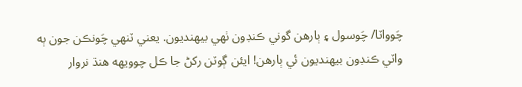چَوواٽا/ چَوسول ۽ ٻارهن گوني ڪنڊون ٺھي بيھنديون. يعني ٽنھي چَونڪن جون ٻه واٽي ڪنڊون بيھنديون ئي ٻارهن! ايئن ڳوٽن رکڻ جا ڪل چوويھه هنڌ نروار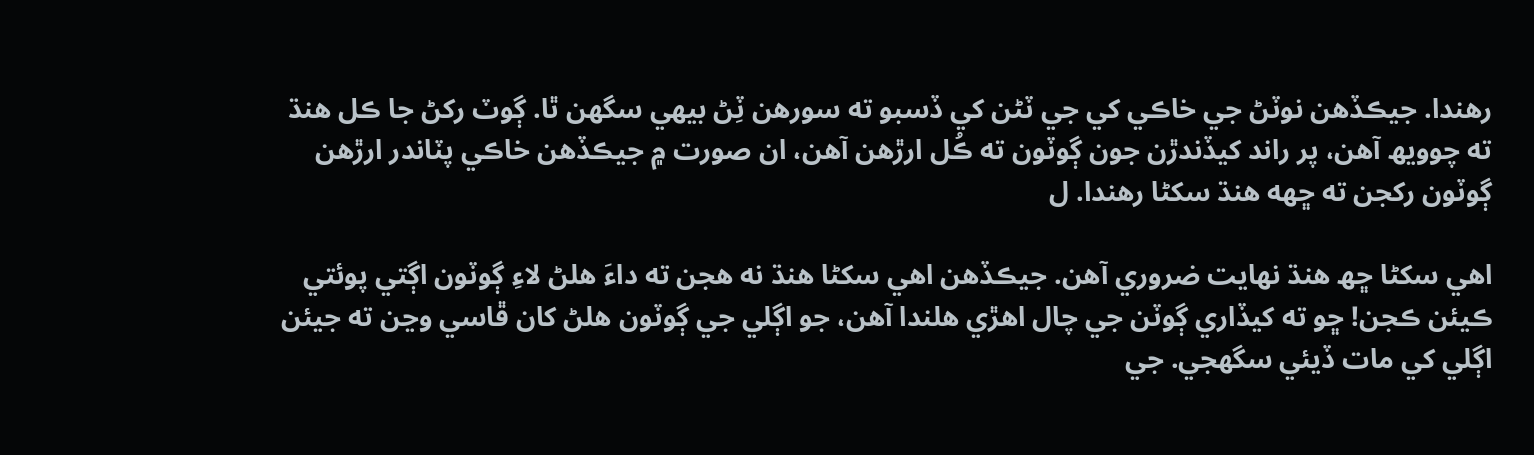رهندا. جيڪڏهن نوٽڻ جي خاڪي کي جي ٽڻن کي ڏسبو ته سورهن ٽِڻ بيھي سگهن ٿا. ڳوٽ رکڻ جا ڪل هنڌ ته چوويھ آهن، پر راند کيڏندڙن جون ڳوٽون ته ڪُل ارڙهن آهن، ان صورت ۾ جيڪڏهن خاڪي پٽاندر ارڙهن ڳوٽون رکجن ته ڇھه هنڌ سکڻا رهندا. ل

اهي سکڻا ڇھ هنڌ نھايت ضروري آهن. جيڪڏهن اهي سکڻا هنڌ نه هجن ته داءَ هلڻ لاءِ ڳوٽون اڳتي پوئتي ڪيئن ڪجن! ڇو ته کيڏاري ڳوٽن جي چال اهڙي هلندا آهن، جو اڳلي جي ڳوٽون هلڻ کان ڦاسي وڃن ته جيئن اڳلي کي مات ڏيئي سگهجي. جي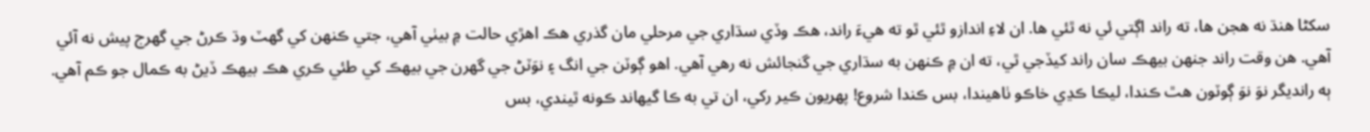سکڻا هنڌ نه هجن ها، ته راند اڳتي ئي نه ٿئي ها. ان لاءِ اندازو ٿئي ٿو ته هيءَ راند، هڪ وڏي سڌاري جي مرحلي مان گذري هڪ اهڙي حالت ۾ بيٺي آهي، جتي ڪنھن کي گهٽ وڌ ڪرڻ جي گهرج پيش نه آئي آهي. هن وقت راند جنھن بيھڪ سان راند کيڏجي ٿي، ته ان ۾ ڪنھن به سڌاري جي گنجائش نه رهي آهي. اهو ڳوٽن جي انگ ۽ نوَٽڻ جي گهرن جي بيھڪ کي طئي ڪري هڪ بيھڪ ڏيڻ به ڪمال جو ڪم آهي.
ٻه رانديگر نوَ نوَ ڳوٽون هٿ ڪندا، ليڪا ڪڍي خاڪو ٺاهيندا، بس ڪندا شروع! پھريون ڪير رکي، ان تي به ڪا گيھاند ڪونه ٿيندي، بس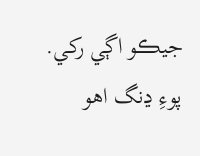جيڪو اڳي رکي. پوءِ ڍنگ اهو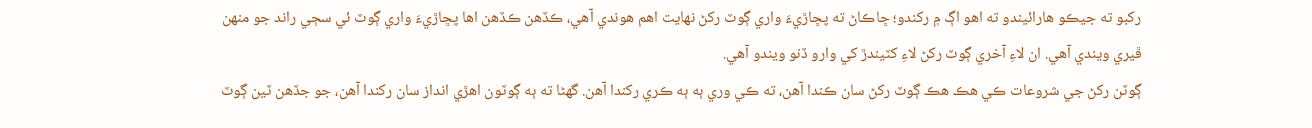رکبو ته جيڪو هارائيندو ته اهو اڳ ۾ رکندو؛ ڇاڪاڻ ته پڇاڙيءَ واري ڳوٽ رکڻ نھايت اهم هوندي آهي، ڪڏهن ڪڏهن اها پڇاڙيءَ واري ڳوٽ ئي سڄي راند جو منھن ڦيري ويندي آهي. ان لاءِ آخري ڳوٽ رکڻ لاءِ کٽيندڙ کي وارو ڏنو ويندو آهي.
ڳوٽن رکڻ جي شروعات ڪي هڪ هڪ ڳوٽ رکڻ سان ڪندا آهن، ته ڪي وري ٻه ٻه ڪري رکندا آهن. گهڻا ته ٻه ڳوٽون اهڙي انداز سان رکندا آهن، جو جڏهن ٽين ڳوٽ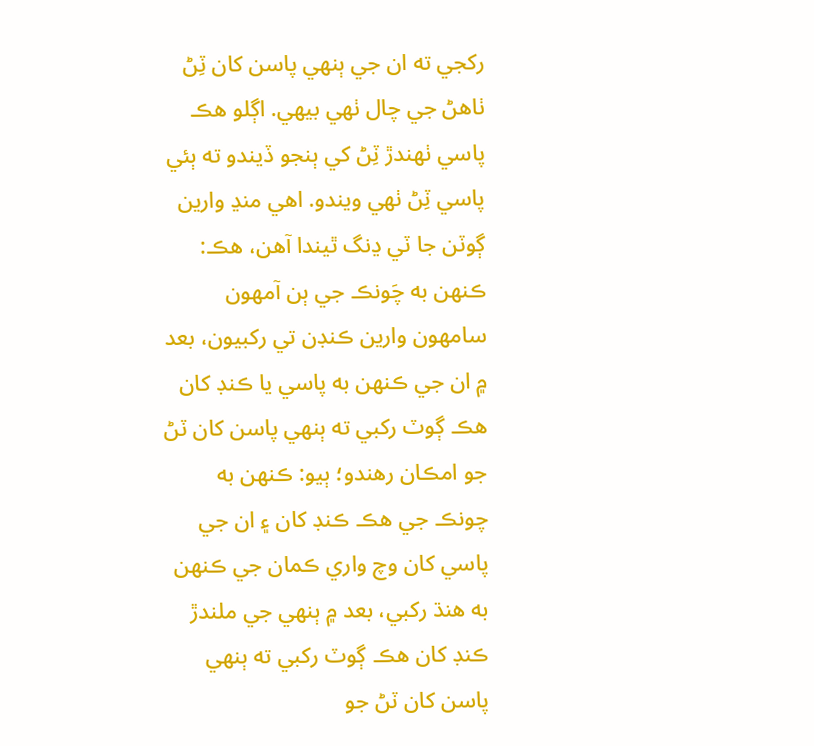رکجي ته ان جي ٻنهي پاسن کان ٽِڻ ٺاهڻ جي چال ٺھي بيھي. اڳلو هڪ پاسي ٺھندڙ ٽِڻ کي ٻنجو ڏيندو ته ٻئي پاسي ٽِڻ ٺھي ويندو. اهي منڍ وارين ڳوٽن جا ٽي ڍنگ ٿيندا آهن، هڪ: ڪنھن به چَونڪ جي ٻن آمھون سامھون وارين ڪنڊن تي رکبيون، بعد ۾ ان جي ڪنھن به پاسي يا ڪنڊ کان هڪ ڳوٽ رکبي ته ٻنهي پاسن کان ٽڻ جو امڪان رهندو؛ ٻيو: ڪنھن به چونڪ جي هڪ ڪنڊ کان ۽ ان جي پاسي کان وچ واري ڪمان جي ڪنھن به هنڌ رکبي، بعد ۾ ٻنھي جي ملندڙ ڪنڊ کان هڪ ڳوٽ رکبي ته ٻنهي پاسن کان ٽڻ جو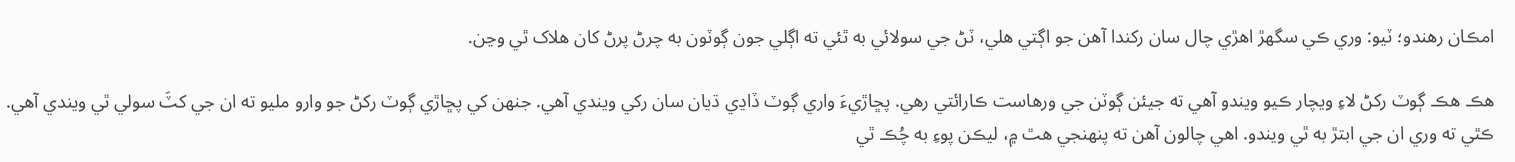امڪان رهندو؛ ٽيو: وري ڪي سگهڙ اهڙي چال سان رکندا آهن جو اڳتي هلي، ٽڻ جي سولائي به ٿئي ته اڳلي جون ڳوٽون به چرڻ پرڻ کان هلاک ٿي وڃن.

هڪ هڪ ڳوٽ رکڻ لاءِ ويچار ڪيو ويندو آهي ته جيئن ڳوٽن جي ورهاست ڪارائتي رهي. پڇاڙيءَ واري ڳوٽ ڏاڍي ڌيان سان رکي ويندي آهي. جنھن کي پڇاڙي ڳوٽ رکڻ جو وارو مليو ته ان جي کٽَ سولي ٿي ويندي آهي. ڪٿي ته وري ان جي ابتڙ به ٿي ويندو. اهي چالون آهن ته پنھنجي هٿ ۾، ليڪن پوءِ به چُڪ ٿي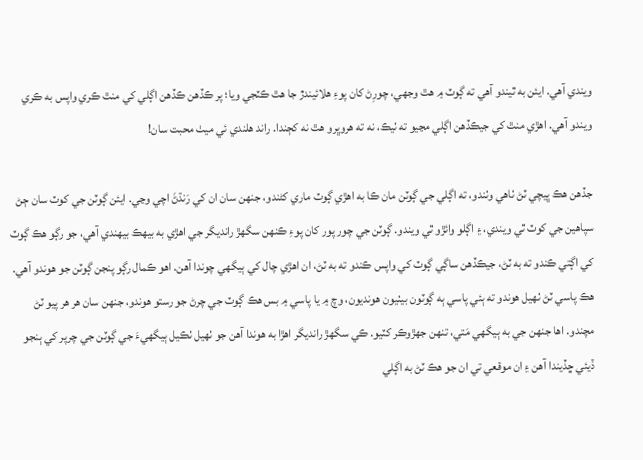ويندي آهي. ايئن به ٿيندو آهي ته ڳوٽ ۾ هٿ وجهي، چورِڻ کان پوءِ هلائيندڙ جا هٿ ڪٽجي ويا؛ پر ڪڏهن ڪڏهن اڳلي کي منٿ ڪري واپس به ڪري ويندو آهي. اهڙي منٿ کي جيڪڏهن اڳلي مڃيو ته ٺيڪ، نه ته هروڀرو هٿ نه کڄندا. راند هلندي ئي ميٺ محبت سان!

جڏهن هڪ ڀيچي ٽڻ ٺاهي وٺندو، ته اڳلي جي ڳوٽن مان ڪا به اهڙي ڳوٽ ماري کڻندو، جنھن سان ان کي رَنڌڻَ اچي وڃي. ايئن ڳوٽن جي کوٽ سان ڄڻ سپاهين جي کوٽ ٿي ويندي، ۽ اڳلو وائڙو ٿي ويندو. ڳوٽن جي چور پور کان پوءِ ڪنھن سگهڙ رانديگر جي اهڙي به بيھڪ بيھندي آهي، جو رڳو هڪ ڳوٽ کي اڳتي ڪندو ته به ٽڻ، جيڪڏهن ساڳي ڳوٽ کي واپس ڪندو ته به ٽڻ، ان اهڙي چال کي ٻيگهي چوندا آهن. اهو ڪمال رڳو پنجن ڳوٽن جو هوندو آهي. هڪ پاسي ٽڻ ٺھيل هوندو ته ٻئي پاسي ٻه ڳوٽون بيٺيون هونديون، وچ ۾ يا پاسي ۾ بس هڪ ڳوٽ جي چرڻ جو رستو هوندو، جنھن سان هر هر پيو ٽڻ مچندو. اها جنھن جي به ٻيگهي مَتي، تنھن جھڙوڪر کٽيو. ڪي سگهڙ رانديگر اهڙا به هوندا آهن جو ٺھيل ٺڪيل ٻيگهيءَ جي ڳوٽن جي چرپر کي ٻنجو ڏيئي ڇڏيندا آهن ۽ ان موقعي تي ان جو هڪ ٽڻ به اڳلي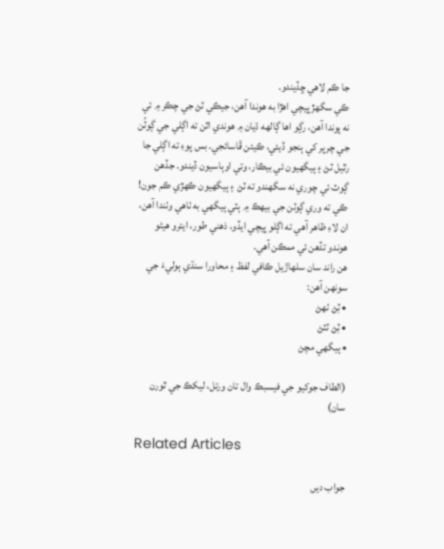جا ڪم لاهي ڇڏيندو.
ڪي سگهڙ ڀيچي اهڙا به هوندا آهن، جيڪي ٽڻ جي چڪر ۾ ئي نه پوندا آهن، رڳو اها ڳالهه ڌيان ۾ هوندي اٿن ته اڳلي جي ڳوٽُن جي چرپر کي ٻنجو ڏيئي، ڪيئن ڦاسائجي. بس پوءِ ته اڳلي جا رٿيل ٽڻ ۽ ٻيگهيون ئي بيڪار، وتي اوٻاسيون ڏيندو. جڏهن ڳوٽ ئي چوري نه سگهندو ته ٽڻ ۽ ٻيگهيون ڪھڙي ڪم جون! ڪي ته وري ڳوٽن جي بيھڪ ۾ ٻٽي ٻيگهي به ٺاهي وٺندا آهن، ان لاءِ ظاهر آهي ته اڳلو ڀيچي ايڏو، ذهني طور، ايترو هيڻو هوندو تڏهن ئي ممڪن آهي.
هن راند سان سلھاڙيل ڪافي لفظ ۽ محاورا سنڌي ٻوليءَ جي سونھن آهن:
• ٽِڻ ٺھڻ
• ٽِڻ ٽٽڻ
• ٻيگهي مچڻ

(الطاف جوکيو جي فيسبڪ وال تان ورتل، ليکڪ جي ٿورن سان)

Related Articles

جواب دیں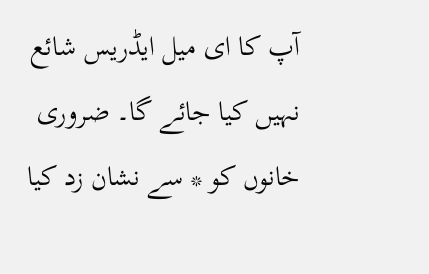آپ کا ای میل ایڈریس شائع نہیں کیا جائے گا۔ ضروری خانوں کو * سے نشان زد کیا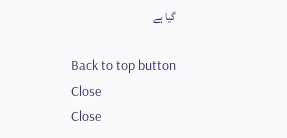گیا ہے

Back to top button
Close
Close